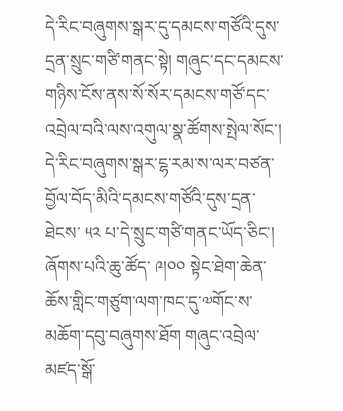དེ་རིང་བཞུགས་སྒར་དུ་དམངས་གཙོའི་དུས་དྲན་སྲུང་གཙི་གནང་སྟེ། གཞུང་དང་དམངས་གཉིས་ངོས་ནས་སོ་སོར་དམངས་གཙོ་དང་འབྲེལ་བའི་ལས་འགུལ་སྣ་ཚོགས་སྤེལ་སོང་།
དེ་རིང་བཞུགས་སྒར་ངྷ་རམ་ས་ལར་བཙན་བྱོལ་བོད་མིའི་དམངས་གཙོའི་དུས་དྲན་ཐེངས་ ༥༢ པ་དེ་སྲུང་གཙི་གནང་ཡོད་ཅིང་། ཞོགས་པའི་ཆུ་ཚོད་ ༩།༠༠ སྟེང་ཐེག་ཆེན་ཆོས་གླིང་གཙུག་ལག་ཁང་དུ་༧གོང་ས་མཆོག་དབུ་བཞུགས་ཐོག གཞུང་འབྲེལ་མཛད་སྒོ་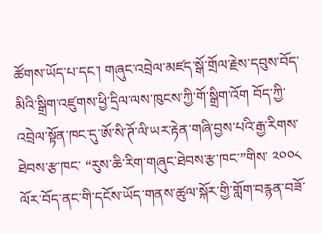ཚོགས་ཡོད་པ་དང་། གཞུང་འབྲེལ་མཛད་སྒོ་གྲོལ་རྗེས་དབུས་བོད་མིའི་སྒྲིག་འཛུགས་ཕྱི་དྲིལ་ལས་ཁུངས་ཀྱི་གོ་སྒྲིག་འོག བོད་ཀྱི་འབྲེལ་སྟོན་ཁང་དུ་ཨོ་སི་ཊོ་ལི་ཡར་རྟེན་གཞི་བྱས་པའི་རྒྱ་རིགས་ཐེབས་རྩ་ཁང་ “རུས་ཆི་རིག་གཞུང་ཐེབས་རྩ་ཁང་”གིས་ ༢༠༠༨ ལོར་བོད་ནང་གི་དངོས་ཡོད་གནས་ཚུལ་སྐོར་གྱི་གློག་བརྙན་བཟོ་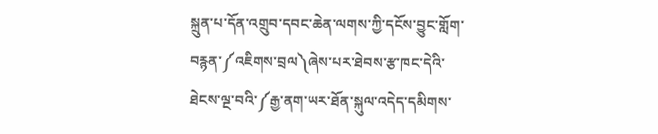སྐྲུན་པ་དོན་འགྲུབ་དབང་ཆེན་ལགས་ཀྱི་དངོས་བྱུང་གློག་བརྙན་༼འཇིགས་བྲལ༽ཞེས་པར་ཐེབས་རྩ་ཁང་དེའི་ཐེངས་ལྔ་བའི་༼རྒྱ་ནག་ཡར་ཐོན་སྐུལ་འདེད་དམིགས་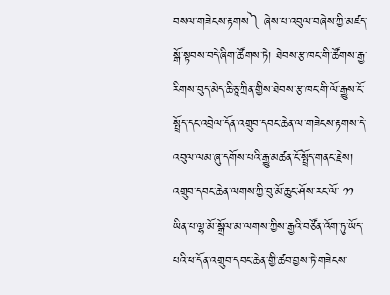བསལ་གཟེངས་རྟགས༽ ཞེས་པ་འབུལ་བཞེས་ཀྱི་མཛད་སྒོ་སྟབས་བདེ་ཞིག་ཚོགས་ཏེ། ཐེབས་རྩ་ཁང་གི་ཚོགས་རྒྱ་རིགས་བུད་མེད་ཆི་ཅཱ་ཀྲིན་གྱིས་ཐེབས་རྩ་ཁང་གི་ལོ་རྒྱུས་ངོ་སྤྲོད་དང་འབྲེལ་དོན་འགྲུབ་དབང་ཆེན་ལ་གཟེངས་རྟགས་དེ་འབུལ་ལམ་ཞུ་དགོས་པའི་རྒྱུ་མཚན་ངོ་སྤྲོད་གནང་རྗེས། འགྲུབ་དབང་ཆེན་ལགས་ཀྱི་བུ་མོ་ཆུང་ཤོས་རང་ལོ་ ༡༡ ཡིན་པ་ལྷ་མོ་སྒྲོལ་མ་ལགས་ཀྱིས་རྒྱའི་བཙོན་འོག་ཏུ་ཡོད་པའི་ཕ་དོན་འགྲུབ་དབང་ཆེན་གྱི་ཚབ་བྱས་ཏེ་གཟེངས་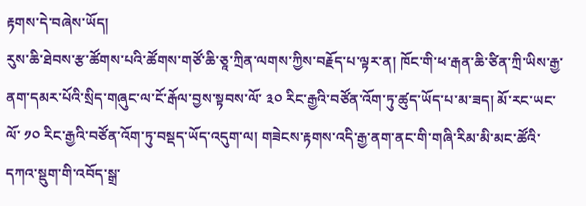རྟགས་དེ་བཞེས་ཡོད།
རུས་ཆི་ཐེབས་རྩ་ཚོགས་པའི་ཚོགས་གཙོ་ཆི་ཅཱ་ཀྲིན་ལགས་ཀྱིས་བརྗོད་པ་ལྟར་ན། ཁོང་གི་ཕ་རྒན་ཆི་ཙིན་ཀྲི་ཡིས་རྒྱ་ནག་དམར་པོའི་སྲིད་གཞུང་ལ་ངོ་རྒོལ་བྱས་སྟབས་ལོ་ ༣༠ རིང་རྒྱའི་བཙོན་འོག་ཏུ་ཚུད་ཡོད་པ་མ་ཟད། མོ་རང་ཡང་ལོ་ ༡༠ རིང་རྒྱའི་བཙོན་འོག་ཏུ་བསྡད་ཡོད་འདུག་ལ། གཟེངས་རྟགས་འདི་རྒྱ་ནག་ནང་གི་གཞི་རིམ་མི་མང་ཚོའི་དཀའ་སྡུག་གི་འབོད་སྒྲ་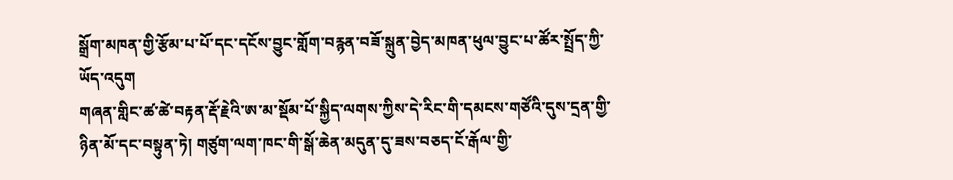སྒྲོག་མཁན་གྱི་རྩོམ་པ་པོ་དང་དངོས་བྱུང་གློག་བརྙན་བཟོ་སྐྲུན་བྱེད་མཁན་ཕུལ་བྱུང་པ་ཚོར་སྤྲོད་ཀྱི་ཡོད་འདུག
གཞན་གླིང་ཚ་ཚེ་བརྟན་རྡོ་རྗེའི་ཨ་མ་སྡོམ་པོ་སྐྱིད་ལགས་ཀྱིས་དེ་རིང་གི་དམངས་གཙོའི་དུས་དྲན་གྱི་ཉིན་མོ་དང་བསྟུན་ཏེ། གཙུག་ལག་ཁང་གི་སྒོ་ཆེན་མདུན་དུ་ཟས་བཅད་ངོ་རྒོལ་གྱི་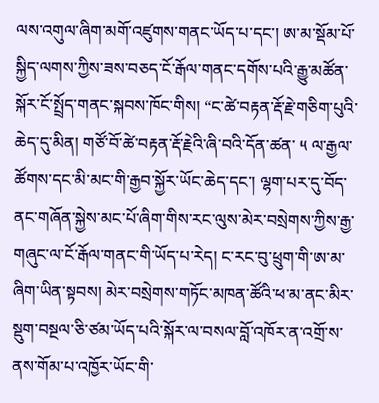ལས་འགུལ་ཞིག་མགོ་འཛུགས་གནང་ཡོད་པ་དང་། ཨ་མ་སྡོམ་པོ་སྐྱིད་ལགས་ཀྱིས་ཟས་བཅད་ངོ་རྒོལ་གནང་དགོས་པའི་རྒྱུ་མཚོན་སྐོར་ངོ་སྤྲོད་གནང་སྐབས་ཁོང་གིས། “ང་ཚེ་བརྟན་རྡོ་རྗེ་གཅིག་པུའི་ཆེད་དུ་མིན། གཙོ་བོ་ཚེ་བརྟན་རྡོ་རྗེའི་ཞི་བའི་དོན་ཚན་ ༥ ལ་རྒྱལ་ཚོགས་དང་མི་མང་གི་རྒྱབ་སྐྱོར་ཡོང་ཆེད་དང་། ལྷག་པར་དུ་བོད་ནང་གཞོན་སྐྱེས་མང་པོ་ཞིག་གིས་རང་ལུས་མེར་བསྲེགས་ཀྱིས་རྒྱ་གཞུང་ལ་ངོ་རྒོལ་གནང་གི་ཡོད་པ་རེད། ང་རང་བུ་ཕྲུག་གི་ཨ་མ་ཞིག་ཡིན་སྟབས། མེར་བསྲེགས་གཏོང་མཁན་ཚོའི་ཕ་མ་ནང་མིར་སྡུག་བསྔལ་ཅི་ཙམ་ཡོད་པའི་སྐོར་ལ་བསལ་བློ་འཁོར་ན་འགྲོ་ས་ནས་གོམ་པ་འཁྱོར་ཡོང་གི་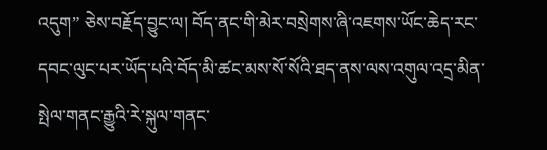འདུག” ཅེས་བརྗོད་བྱུང་ལ། བོད་ནང་གི་མེར་བསྲེགས་ཞི་འཇགས་ཡོང་ཆེད་རང་དབང་ལུང་པར་ཡོད་པའི་བོད་མི་ཚང་མས་སོ་སོའི་ཐད་ནས་ལས་འགུལ་འདྲ་མིན་སྤེལ་གནང་རྒྱུའི་རེ་སྐུལ་གནང་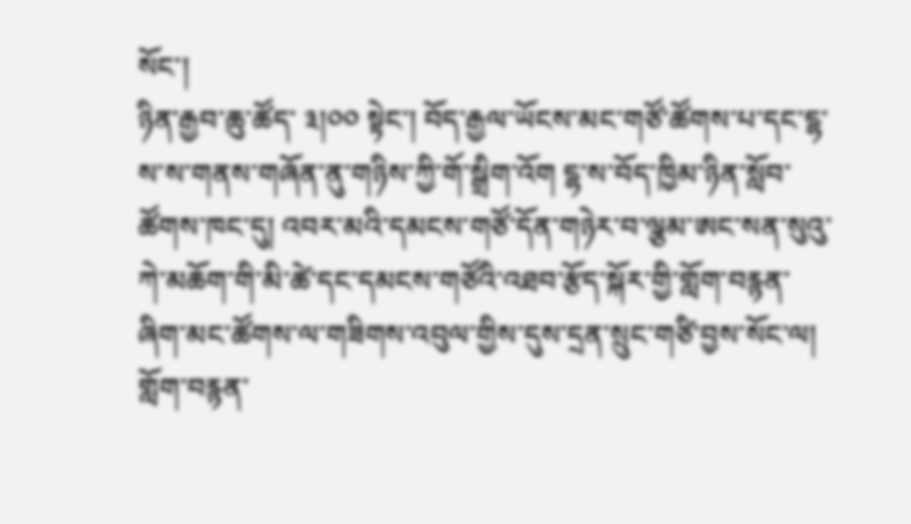སོང་།
ཉིན་རྒྱབ་ཆུ་ཚོད་ ༣།༠༠ སྟེང་། བོད་རྒྱལ་ཡོངས་མང་གཙོ་ཚོགས་པ་དང་ངྷ་ས་ས་གནས་གཞོན་ནུ་གཉིས་ཀྱི་གོ་སྒྲིག་འོག ངྷ་ས་བོད་ཁྱིམ་ཉིན་སློབ་ཚོགས་ཁང་དུ། འབར་མའི་དམངས་གཙོ་དོན་གཉེར་བ་ལྕམ་ཨང་སན་སུའུ་ཀེ་མཆོག་གི་མི་ཚེ་དང་དམངས་གཙོའི་འཐབ་རྩོད་སྐོར་གྱི་གློག་བརྙན་ཞིག་མང་ཚོགས་ལ་གཟིགས་འབུལ་གྱིས་དུས་དྲན་སྲུང་གཙི་བྱས་སོང་ལ། གློག་བརྙན་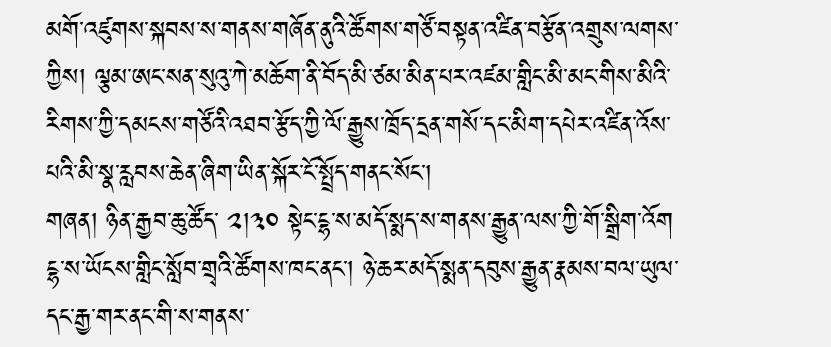མགོ་འཛུགས་སྐབས་ས་གནས་གཞོན་ནུའི་ཚོགས་གཙོ་བསྟན་འཛིན་བརྩོན་འགྲུས་ལགས་ཀྱིས། ལྕམ་ཨང་སན་སུའུ་ཀེ་མཆོག་ནི་བོད་མི་ཙམ་མིན་པར་འཛམ་གླིང་མི་མང་གིས་མིའི་རིགས་ཀྱི་དམངས་གཙོའི་འཐབ་རྩོད་ཀྱི་ལོ་རྒྱུས་ཁྲོད་དྲན་གསོ་དང་མིག་དཔེར་འཛིན་འོས་པའི་མི་སྣ་རླབས་ཆེན་ཞིག་ཡིན་སྐོར་ངོ་སྤྲོད་གནང་སོང་།
གཞན། ཉིན་རྒྱབ་ཆུ་ཚོད་ ༢།༣༠ སྟེང་ངྷ་ས་མདོ་སྨད་ས་གནས་རྒྱུན་ལས་ཀྱི་གོ་སྒྲིག་འོག ངྷ་ས་ཡོངས་གླིང་སློབ་གྲྭའི་ཚོགས་ཁང་ནང་། ཉེ་ཆར་མདོ་སྨན་དབུས་རྒྱུན་རྣམས་བལ་ཡུལ་དང་རྒྱ་གར་ནང་གི་ས་གནས་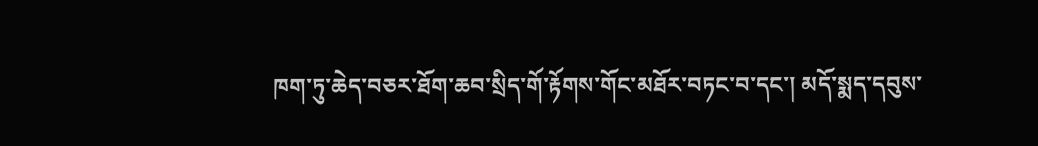ཁག་ཏུ་ཆེད་བཅར་ཐོག་ཆབ་སྲིད་གོ་རྟོགས་གོང་མཐོར་བཏང་བ་དང་། མདོ་སྨད་དབུས་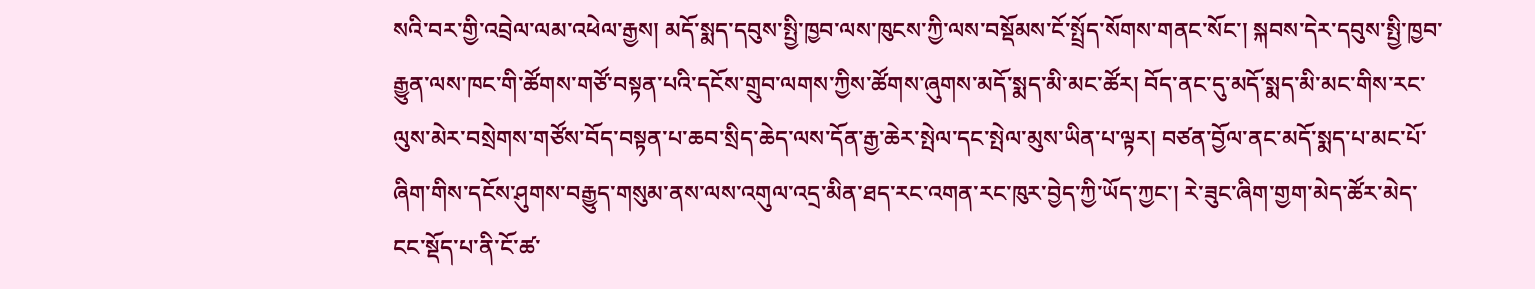སའི་བར་གྱི་འབྲེལ་ལམ་འཕེལ་རྒྱས། མདོ་སྨད་དབུས་སྤྱི་ཁྱབ་ལས་ཁུངས་ཀྱི་ལས་བསྡོམས་ངོ་སྤྲོད་སོགས་གནང་སོང་། སྐབས་དེར་དབུས་སྤྱི་ཁྱབ་རྒྱུན་ལས་ཁང་གི་ཚོགས་གཙོ་བསྟན་པའི་དངོས་གྲུབ་ལགས་ཀྱིས་ཚོགས་ཞུགས་མདོ་སྨད་མི་མང་ཚོར། བོད་ནང་དུ་མདོ་སྨད་མི་མང་གིས་རང་ལུས་མེར་བསྲེགས་གཙོས་བོད་བསྟན་པ་ཆབ་སྲིད་ཆེད་ལས་དོན་རྒྱ་ཆེར་སྤེལ་དང་སྤེལ་མུས་ཡིན་པ་ལྟར། བཙན་བྱོལ་ནང་མདོ་སྨད་པ་མང་པོ་ཞིག་གིས་དངོས་ཤུགས་བརྒྱུད་གསུམ་ནས་ལས་འགུལ་འདྲ་མིན་ཐད་རང་འགན་རང་ཁུར་བྱེད་ཀྱི་ཡོད་ཀྱང་། རེ་ཟུང་ཞིག་གྱག་མེད་ཚོར་མེད་ངང་སྡོད་པ་ནི་ངོ་ཚ་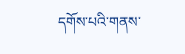དགོས་པའི་གནས་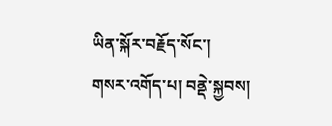ཡིན་སྐོར་བརྗོད་སོང་།
གསར་འགོད་པ། བནྡེ་སྐྱབས།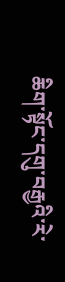ཆིག་སྟོང་དགུ་བརྒྱའི་རེ་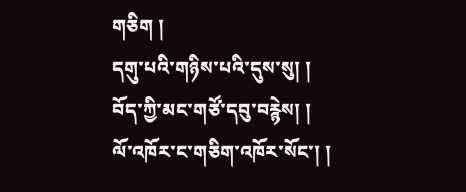གཅིག །
དགུ་པའི་གཉིས་པའི་དུས་སུ། །
བོད་ཀྱི་མང་གཙོ་དབུ་བརྙེས། །
ལོ་འཁོར་ང་གཅིག་འཁོར་སོང་། །